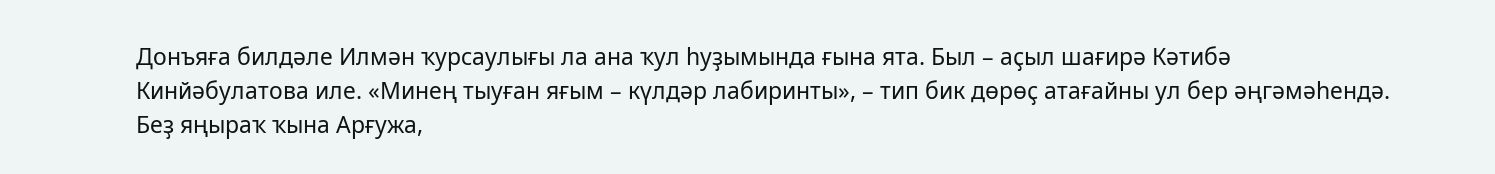Донъяға билдәле Илмән ҡурсаулығы ла ана ҡул һуҙымында ғына ята. Был – аҫыл шағирә Кәтибә Кинйәбулатова иле. «Минең тыуған яғым – күлдәр лабиринты», – тип бик дөрөҫ атағайны ул бер әңгәмәһендә.
Беҙ яңыраҡ ҡына Арғужа,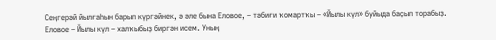Сеңгерәй йылғаһын барып күргәйнек, ә әле бына Еловое, – тәбиғи ҡомартҡы – «Йылы күл» буйыда баҫып торабыҙ.
Еловое – Йылы күл – халҡыбыҙ биргән исем. Уның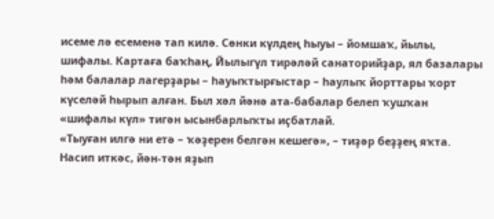исеме лә есеменә тап килә. Сөнки күлдең һыуы – йомшаҡ, йылы, шифалы. Картаға баҡһаң, Йылыгүл тирәләй санаторийҙар, ял базалары һәм балалар лагерҙары – һауыҡтырғыстар – һаулыҡ йорттары ҡорт күселәй һырып алған. Был хәл йәнә ата-бабалар белеп ҡушҡан «шифалы күл» тигән ысынбарлыҡты иҫбатлай.
«Тыуған илгә ни етә – ҡәҙерен белгән кешегә», – тиҙәр беҙҙең яҡта. Насип иткәс, йән-тән яҙып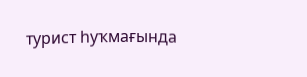турист һуҡмағында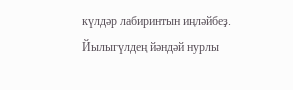күлдәр лабиринтын иңләйбеҙ. Йылыгүлдең йәндәй нурлы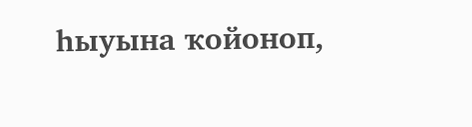һыуына ҡойоноп,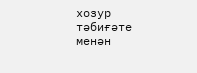хозур тәбиғәте менән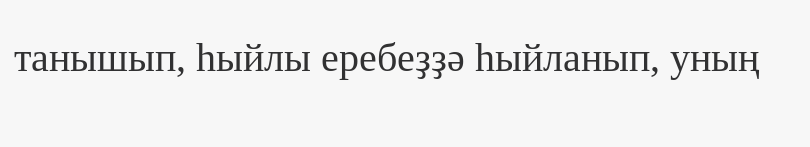танышып, һыйлы еребеҙҙә һыйланып, уның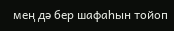мең дә бер шафаһын тойоп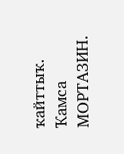ҡайттыҡ.
Ҡамса МОРТАЗИН.